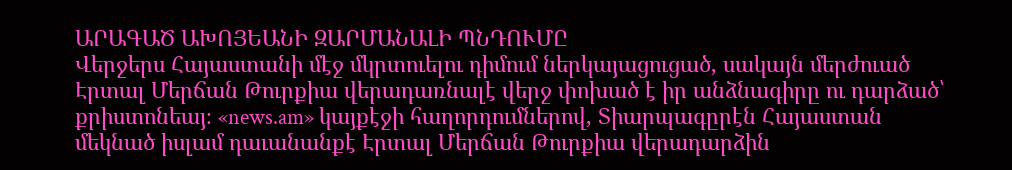ԱՐԱԳԱԾ ԱԽՈՅԵԱՆԻ ԶԱՐՄԱՆԱԼԻ ՊՆԴՈՒՄԸ
Վերջերս Հայաստանի մէջ մկրտուելու դիմում ներկայացուցած, սակայն մերժուած Էրտալ Մերճան Թուրքիա վերադառնալէ վերջ փոխած է իր անձնագիրը ու դարձած՝ քրիստոնեայ։ «news.am» կայքէջի հաղորդումներով, Տիարպագըրէն Հայաստան մեկնած իսլամ դաւանանքէ Էրտալ Մերճան Թուրքիա վերադարձին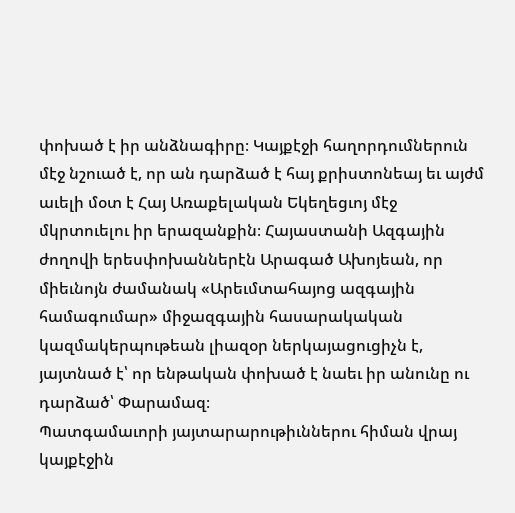փոխած է իր անձնագիրը։ Կայքէջի հաղորդումներուն մէջ նշուած է, որ ան դարձած է հայ քրիստոնեայ եւ այժմ աւելի մօտ է Հայ Առաքելական Եկեղեցւոյ մէջ մկրտուելու իր երազանքին։ Հայաստանի Ազգային ժողովի երեսփոխաններէն Արագած Ախոյեան, որ միեւնոյն ժամանակ «Արեւմտահայոց ազգային համագումար» միջազգային հասարակական կազմակերպութեան լիազօր ներկայացուցիչն է, յայտնած է՝ որ ենթական փոխած է նաեւ իր անունը ու դարձած՝ Փարամազ։
Պատգամաւորի յայտարարութիւններու հիման վրայ կայքէջին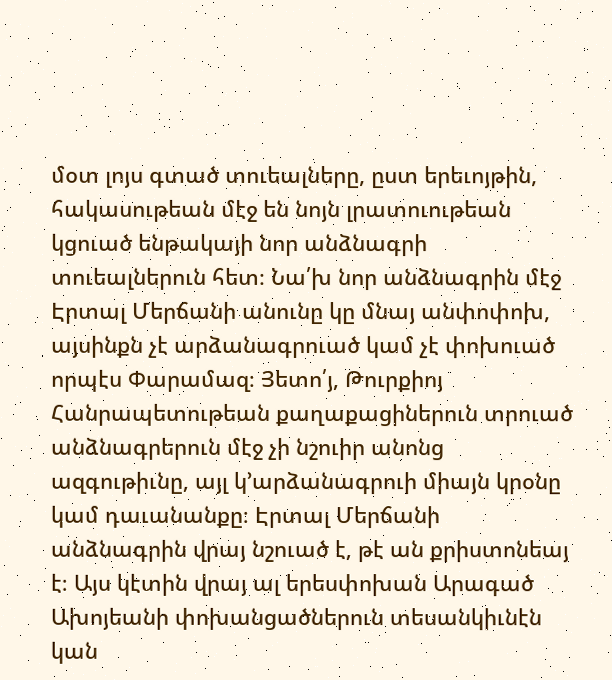մօտ լոյս գտած տուեալները, ըստ երեւոյթին, հակասութեան մէջ են նոյն լրատուութեան կցուած ենթակայի նոր անձնագրի տուեալներուն հետ։ Նա՛խ նոր անձնագրին մէջ Էրտալ Մերճանի անունը կը մնայ անփոփոխ, այսինքն չէ արձանագրուած կամ չէ փոխուած որպէս Փարամազ։ Յետո՛յ, Թուրքիոյ Հանրապետութեան քաղաքացիներուն տրուած անձնագրերուն մէջ չի նշուիր անոնց ազգութիւնը, այլ կ՚արձանագրուի միայն կրօնը կամ դաւանանքը։ Էրտալ Մերճանի անձնագրին վրայ նշուած է, թէ ան քրիստոնեայ է։ Այս կէտին վրայ ալ երեսփոխան Արագած Ախոյեանի փոխանցածներուն տեսանկիւնէն կան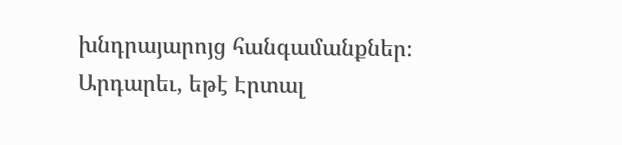խնդրայարոյց հանգամանքներ։ Արդարեւ, եթէ Էրտալ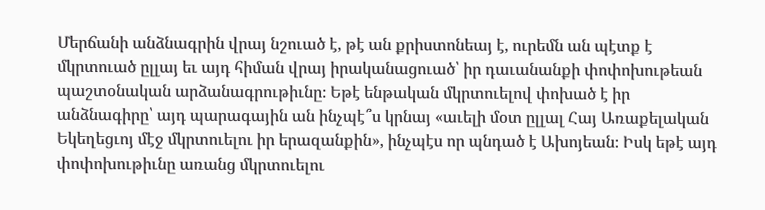Մերճանի անձնագրին վրայ նշուած է, թէ ան քրիստոնեայ է, ուրեմն ան պէտք է մկրտուած ըլլայ եւ այդ հիման վրայ իրականացուած՝ իր դաւանանքի փոփոխութեան պաշտօնական արձանագրութիւնը։ Եթէ ենթական մկրտուելով փոխած է իր անձնագիրը՝ այդ պարագային ան ինչպէ՞ս կրնայ «աւելի մօտ ըլլալ Հայ Առաքելական Եկեղեցւոյ մէջ մկրտուելու իր երազանքին», ինչպէս որ պնդած է Ախոյեան։ Իսկ եթէ այդ փոփոխութիւնը առանց մկրտուելու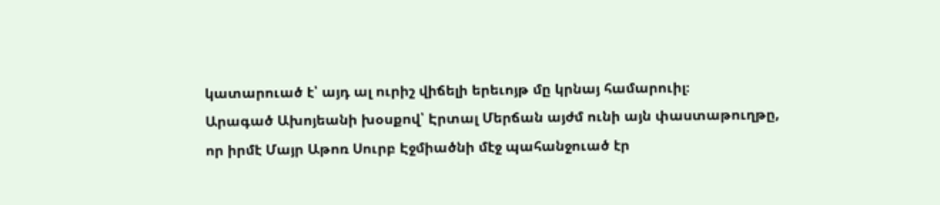կատարուած է՝ այդ ալ ուրիշ վիճելի երեւոյթ մը կրնայ համարուիլ։
Արագած Ախոյեանի խօսքով՝ Էրտալ Մերճան այժմ ունի այն փաստաթուղթը, որ իրմէ Մայր Աթոռ Սուրբ Էջմիածնի մէջ պահանջուած էր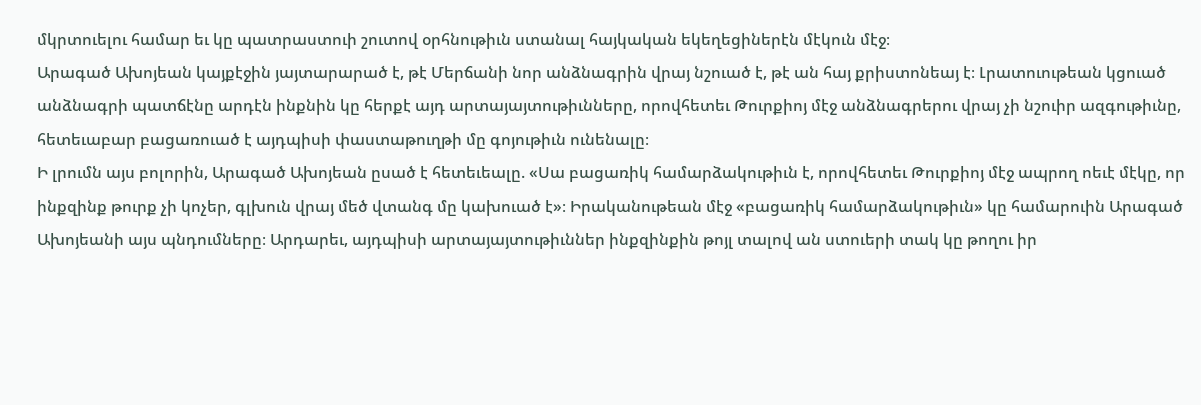մկրտուելու համար եւ կը պատրաստուի շուտով օրհնութիւն ստանալ հայկական եկեղեցիներէն մէկուն մէջ։
Արագած Ախոյեան կայքէջին յայտարարած է, թէ Մերճանի նոր անձնագրին վրայ նշուած է, թէ ան հայ քրիստոնեայ է։ Լրատուութեան կցուած անձնագրի պատճէնը արդէն ինքնին կը հերքէ այդ արտայայտութիւնները, որովհետեւ Թուրքիոյ մէջ անձնագրերու վրայ չի նշուիր ազգութիւնը, հետեւաբար բացառուած է այդպիսի փաստաթուղթի մը գոյութիւն ունենալը։
Ի լրումն այս բոլորին, Արագած Ախոյեան ըսած է հետեւեալը. «Սա բացառիկ համարձակութիւն է, որովհետեւ Թուրքիոյ մէջ ապրող ոեւէ մէկը, որ ինքզինք թուրք չի կոչեր, գլխուն վրայ մեծ վտանգ մը կախուած է»։ Իրականութեան մէջ «բացառիկ համարձակութիւն» կը համարուին Արագած Ախոյեանի այս պնդումները։ Արդարեւ, այդպիսի արտայայտութիւններ ինքզինքին թոյլ տալով ան ստուերի տակ կը թողու իր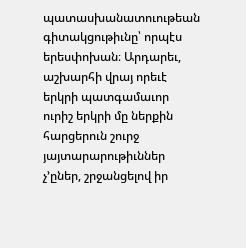պատասխանատուութեան գիտակցութիւնը՝ որպէս երեսփոխան։ Արդարեւ, աշխարհի վրայ որեւէ երկրի պատգամաւոր ուրիշ երկրի մը ներքին հարցերուն շուրջ յայտարարութիւններ չ՚ըներ, շրջանցելով իր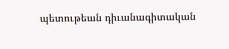պետութեան դիւանագիտական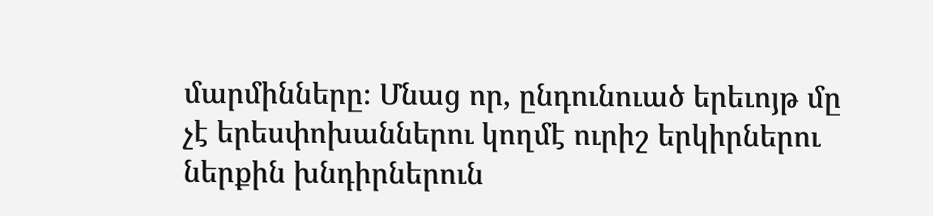մարմինները։ Մնաց որ, ընդունուած երեւոյթ մը չէ երեսփոխաններու կողմէ ուրիշ երկիրներու ներքին խնդիրներուն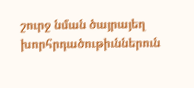շուրջ նման ծայրայեղ խորհրդածութիւններուն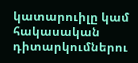կատարուիլը կամ հակասական դիտարկումներու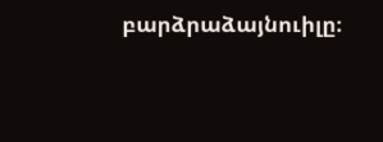բարձրաձայնուիլը։